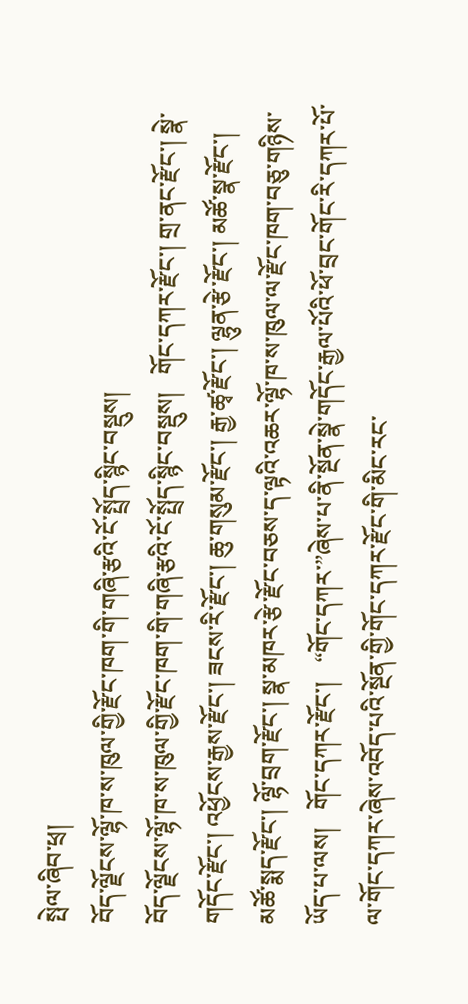སྤེལ་ཞིབ་ཕྲ།
བོད་ལྗོངས་ལྷོ་ཁ་ས་ཁུལ་གྱི་རྫོང་ཁག་གི་གཞི་རྩའི་ངོ་སྤྲོད་སྙིང་བསྡུས།
བོད་ལྗོངས་ལྷོ་ཁ་ས་ཁུལ་གྱི་རྫོང་ཁག་གི་གཞི་རྩའི་ངོ་སྤྲོད་སྙིང་བསྡུས།   གོང་དཀར་རྫོང་། གྲ་ནང་རྫོང་། སྣེ་གདོང་རྫོང་། འཕྱོངས་རྒྱས་རྫོང་། ཟངས་རི་རྫོང་། ཆུ་གསུམ་རྫོང་། རྒྱ་ཚྭ་རྫོང་། ལྷུན་རྩེ་རྫོང་། མཚོ་སྣ་རྫོང་། མཚོ་སྨད་རྫོང་། ལྷོ་བྲག་རྫོང་། སྣ་མཁར་རྩེ་རྫོང་བཅས་ད་ལྟའི་འཆར་ལྷོ་ཁ་ས་ཁུལ་ལ་རྫོང་ཁག་བཅུ་གཉིས་ཡོད་པ་ལས།   གོང་དཀར་རྫོང་།   “གོང་དཀར་”ཞེས་པ་ནི་སྔོན་སྣེ་གདོང་རྒྱལ་པོའི་ཕོ་བྲང་གོང་རི་དཀར་པོ་ལ་གོང་དཀར་ཞེས་འབོད་པའི་སྔོན་གྱི་གོང་དཀར་རྫོང་གི་མིང་རང་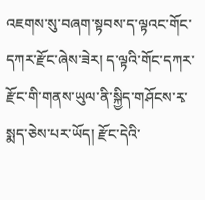འཇགས་སུ་བཞག་སྟབས་ད་ལྟའང་གོང་དཀར་རྫོང་ཞེས་ཟེར། ད་ལྟའི་གོང་དཀར་རྫོང་གི་གནས་ཡུལ་ནི་སྐྱིད་གཤོངས་རྭ་སྨད་ཅེས་པར་ཡོད། རྫོང་དེའི་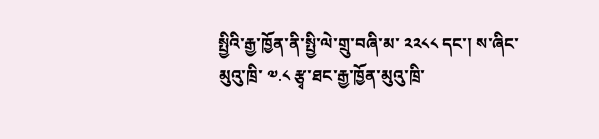སྤྱིའི་རྒྱ་ཁྱོན་ནི་སྤྱི་ལེ་གྲུ་བཞི་མ་ ༢༢༨༨ དང་། ས་ཞིང་མུའུ་ཁྲི་ ༧.༨ རྩྭ་ཐང་རྒྱ་ཁྱོན་མུའུ་ཁྲི་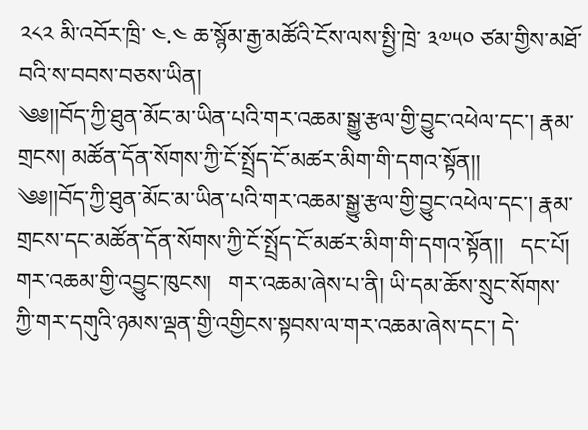༢༨༢ མི་འབོར་ཁྲི་ ༤.༤ ཆ་སྙོམ་རྒྱ་མཚོའི་ངོས་ལས་སྤྱི་ཁྲེ་ ༣༧༥༠ ཙམ་གྱིས་མཐོ་བའི་ས་བབས་བཅས་ཡིན།
༄༅།།བོད་ཀྱི་ཐུན་མོང་མ་ཡིན་པའི་གར་འཆམ་སྒྱུ་རྩལ་གྱི་བྱུང་འཕེལ་དང་། རྣམ་གྲངས། མཚོན་དོན་སོགས་ཀྱི་ངོ་སྤྲོད་ངོ་མཚར་མིག་གི་དགའ་སྟོན།།
༄༅།།བོད་ཀྱི་ཐུན་མོང་མ་ཡིན་པའི་གར་འཆམ་སྒྱུ་རྩལ་གྱི་བྱུང་འཕེལ་དང་། རྣམ་གྲངས་དང་མཚོན་དོན་སོགས་ཀྱི་ངོ་སྤྲོད་ངོ་མཚར་མིག་གི་དགའ་སྟོན།།   དང་པོ། གར་འཆམ་གྱི་འབྱུང་ཁུངས།   གར་འཆམ་ཞེས་པ་ནི། ཡི་དམ་ཆོས་སྲུང་སོགས་ཀྱི་གར་དགུའི་ཉམས་ལྡན་གྱི་འགྱིངས་སྟབས་ལ་གར་འཆམ་ཞེས་དང་། དེ་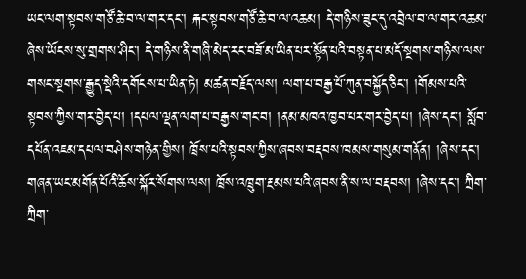ཡང་ལག་སྟབས་གཙོ་ཆེ་བ་ལ་གར་དང་། རྐང་སྟབས་གཙོ་ཆེ་བ་ལ་འཆམ། དེ་གཉིས་ཟུང་དུ་འབྲེལ་བ་ལ་གར་འཆམ་ཞེས་ཡོངས་སུ་གྲགས་ཤིང་། དེ་གཉིས་ནི་གཞི་མེད་རང་བཟོ་མ་ཡིན་པར་སྟོན་པའི་བསྟན་པ་མདོ་སྔགས་གཉིས་ལས་གསང་སྔགས་རྒྱུད་སྡེའི་དགོངས་པ་ཡིན་ཏེ། མཚན་བརྗོད་ལས། ལག་པ་བརྒྱ་པོ་ཀུན་བསྐྱོད་ཅིང་། །གོམས་པའི་སྟབས་ཀྱིས་གར་བྱེད་པ། །དཔལ་ལྡན་ལག་པ་བརྒྱས་གང་བ། །ནམ་མཁའ་ཁྱབ་པར་གར་བྱེད་པ། །ཞེས་དང་། སློབ་དཔོན་འཇམ་དཔལ་བཤེས་གཉེན་གྱིས། ཁྲོས་པའི་སྟབས་ཀྱིས་ཞབས་བརྡབས་ཁམས་གསུམ་གནོན། །ཞེས་དང་། གཞན་ཡང་མགོན་པོའི་ཆོས་སྐོར་སོགས་ལས། ཁྲོས་འཁྲུག་རྔམས་པའི་ཞབས་ནི་ས་ལ་བརྡབས། །ཞེས་དང་། ཀྲིག་ཀྲིག་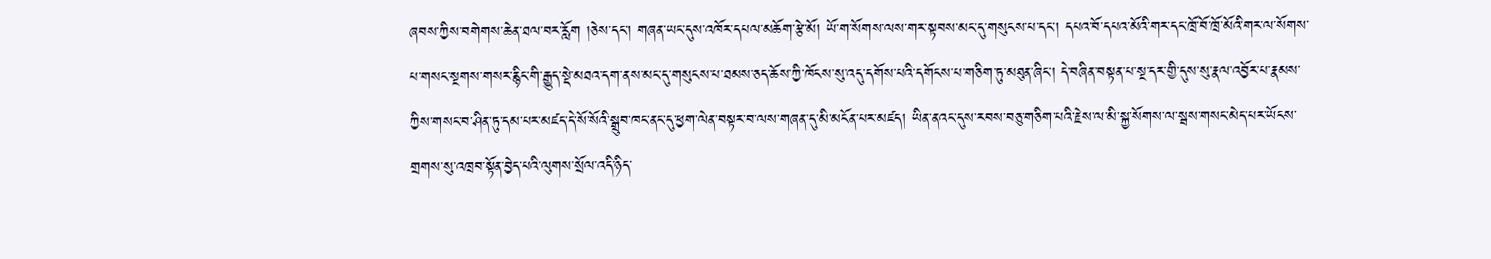ཞབས་ཀྱིས་བགེགས་ཆེན་ཐལ་བར་རློག །ཅེས་དང་། གཞན་ཡང་དུས་འཁོར་དཔལ་མཆོག་རྩེ་མོ། ཡོ་ག་སོགས་ལས་གར་སྟབས་མང་དུ་གསུངས་པ་དང་། དཔའ་བོ་དཔའ་མོའི་གར་དང་ཁྲོ་བོ་ཁྲོ་མོའི་གར་ལ་སོགས་པ་གསང་སྔགས་གསར་རྙིང་གི་རྒྱུད་སྡེ་མཐའ་དག་ནས་མང་དུ་གསུངས་པ་ཐམས་ཅད་ཆོས་ཀྱི་ཁོངས་སུ་འདུ་དགོས་པའི་དགོངས་པ་གཅིག་ཏུ་མཐུན་ཞིང་། དེ་བཞིན་བསྟན་པ་སྔ་དར་གྱི་དུས་སུ་རྣལ་འབྱོར་པ་རྣམས་ཀྱིས་གསང་བ་ཤིན་ཏུ་དམ་པར་མཛད་དེ་སོ་སོའི་སྒྲུབ་ཁང་ནང་དུ་ཕྱག་ལེན་བསྟར་བ་ལས་གཞན་དུ་མི་མངོན་པར་མཛད། ཡིན་ནའང་དུས་རབས་བཅུ་གཅིག་པའི་རྗེས་ལ་མི་སྐྱ་སོགས་ལ་སྦས་གསང་མེད་པར་ཡོངས་གྲགས་སུ་འཁྲབ་སྟོན་བྱེད་པའི་ལུགས་སྲོལ་འདི་ཉིད་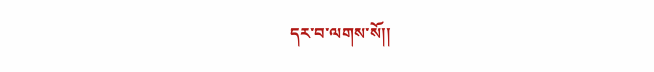དར་བ་ལགས་སོ།།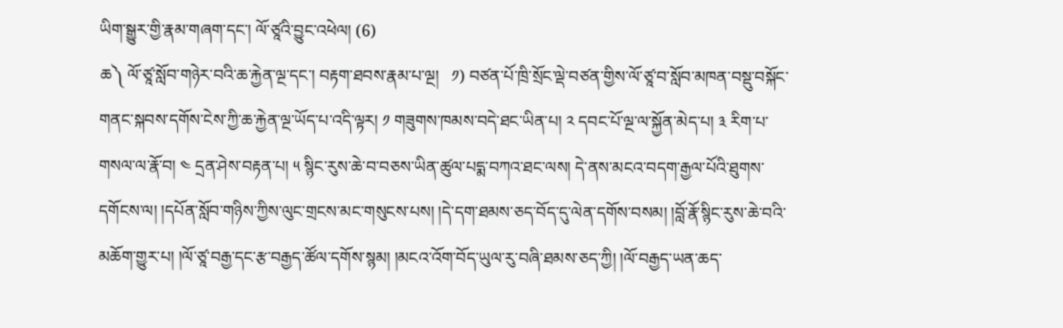ཡིག་སྒྱུར་གྱི་རྣམ་གཞག་དང་། ལོ་ཙཱའི་བྱུང་འཕེལ། (6)
ཆ༽ ལོ་ཙཱ་སློབ་གཉེར་བའི་ཆ་རྐྱེན་ལྔ་དང་། བརྟག་ཐབས་རྣམ་པ་ལྔ།   ༡) བཙན་པོ་ཁྲི་སྲོང་ལྡེ་བཙན་གྱིས་ལོ་ཙཱ་བ་སློབ་མཁན་བསྡུ་བསྐོང་གནང་སྐབས་དགོས་ངེས་ཀྱི་ཆ་རྐྱེན་ལྔ་ཡོད་པ་འདི་ལྟར། ༡ གཟུགས་ཁམས་བདེ་ཐང་ཡིན་པ། ༢ དབང་པོ་ལྔ་ལ་སྐྱོན་མེད་པ། ༣ རིག་པ་གསལ་ལ་རྣོ་བ། ༤ དྲན་ཤེས་བརྟན་པ། ༥ སྙིང་རུས་ཆེ་བ་བཅས་ཡིན་ཚུལ་པདྨ་བཀའ་ཐང་ལས། དེ་ནས་མངའ་བདག་རྒྱལ་པོའི་ཐུགས་དགོངས་ལ། །དཔོན་སློབ་གཉིས་ཀྱིས་ལུང་གྲངས་མང་གསུངས་པས། །དེ་དག་ཐམས་ཅད་བོད་དུ་ལེན་དགོས་བསམ། །བློ་རྣོ་སྙིང་རུས་ཆེ་བའི་མཆོག་གྱུར་པ། །ལོ་ཙཱ་བརྒྱ་དང་རྩ་བརྒྱད་ཚོལ་དགོས་སྙམ། །མངའ་འོག་བོད་ཡུལ་རུ་བཞི་ཐམས་ཅད་ཀྱི། །ལོ་བརྒྱད་ཡན་ཆད་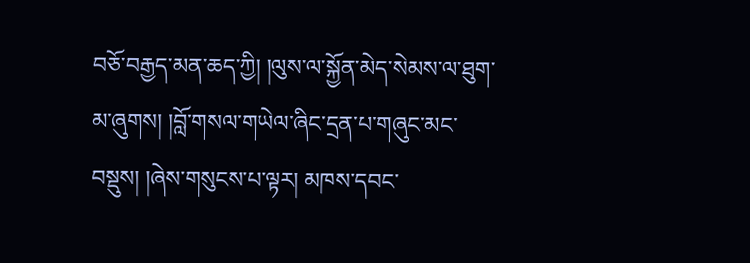བཅོ་བརྒྱད་མན་ཆད་ཀྱི། །ལུས་ལ་སྐྱོན་མེད་སེམས་ལ་ཐུག་མ་ཞུགས། །བློ་གསལ་གཡེལ་ཞིང་དྲན་པ་གཞུང་མང་བསྡུས། །ཞེས་གསུངས་པ་ལྟར། མཁས་དབང་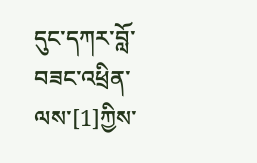དུང་དཀར་བློ་བཟང་འཕྲིན་ལས་[1]ཀྱིས་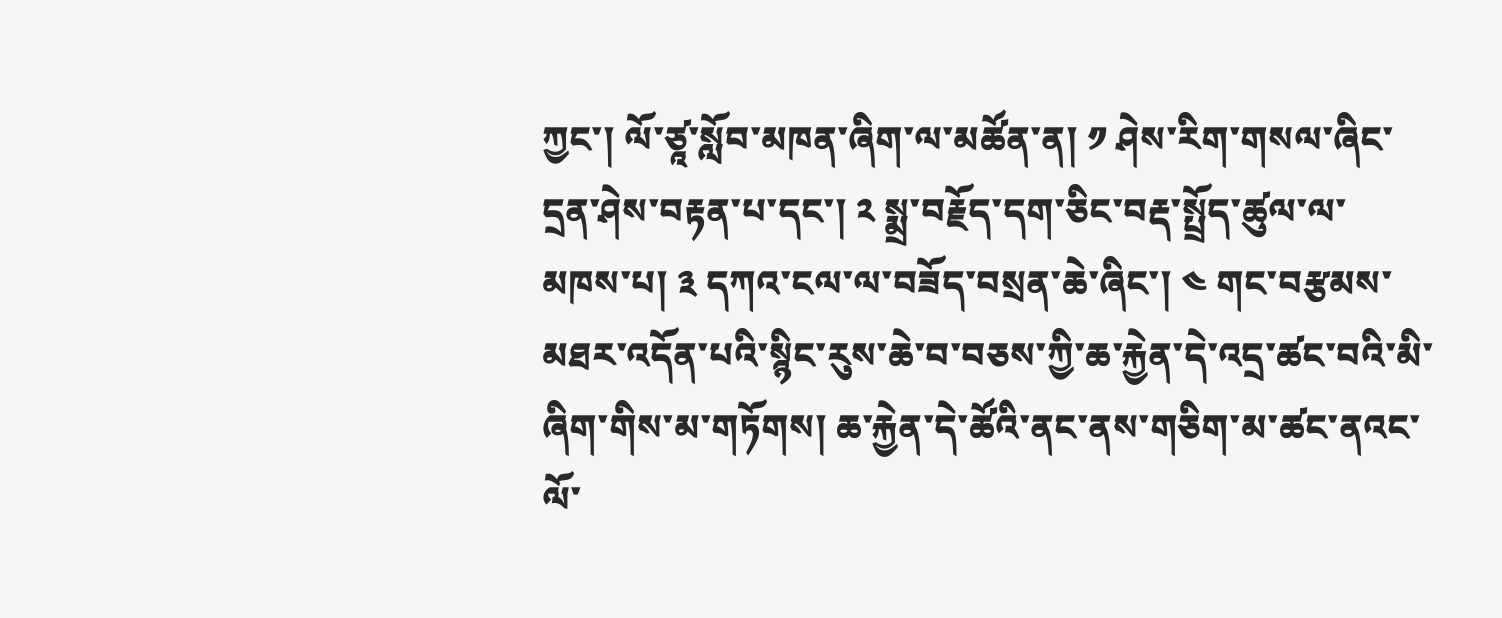ཀྱང་། ལོ་ཙཱ་སློབ་མཁན་ཞིག་ལ་མཚོན་ན། ༡ ཤེས་རིག་གསལ་ཞིང་དྲན་ཤེས་བརྟན་པ་དང་། ༢ སྨྲ་བརྗོད་དག་ཅིང་བརྡ་སྤྲོད་ཚུལ་ལ་མཁས་པ། ༣ དཀའ་ངལ་ལ་བཟོད་བསྲན་ཆེ་ཞིང་། ༤ གང་བརྩམས་མཐར་འདོན་པའི་སྙིང་རུས་ཆེ་བ་བཅས་ཀྱི་ཆ་རྐྱེན་དེ་འདྲ་ཚང་བའི་མི་ཞིག་གིས་མ་གཏོགས། ཆ་རྐྱེན་དེ་ཚོའི་ནང་ནས་གཅིག་མ་ཚང་ནའང་ལོ་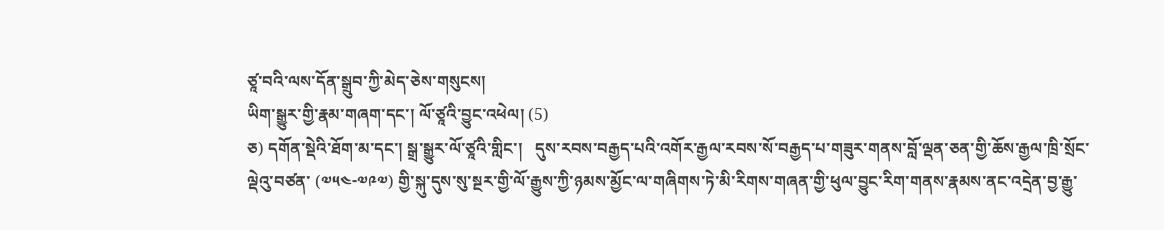ཙཱ་བའི་ལས་དོན་སྒྲུབ་ཀྱི་མེད་ཅེས་གསུངས།
ཡིག་སྒྱུར་གྱི་རྣམ་གཞག་དང་། ལོ་ཙཱའི་བྱུང་འཕེལ། (5)
ཅ) དགོན་སྡེའི་ཐོག་མ་དང་། སྒྲ་སྒྱུར་ལོ་ཙཱའི་གླིང་།   དུས་རབས་བརྒྱད་པའི་འགོར་རྒྱལ་རབས་སོ་བརྒྱད་པ་གཟུར་གནས་བློ་ལྡན་ཅན་གྱི་ཆོས་རྒྱལ་ཁྲི་སྲོང་ལྡེའུ་བཙན་ (༧༥༤-༧༩༧) གྱི་སྐུ་དུས་སུ་སྔར་གྱི་ལོ་རྒྱུས་ཀྱི་ཉམས་མྱོང་ལ་གཞིགས་ཏེ་མི་རིགས་གཞན་གྱི་ཕུལ་བྱུང་རིག་གནས་རྣམས་ནང་འདྲེན་བྱ་རྒྱུ་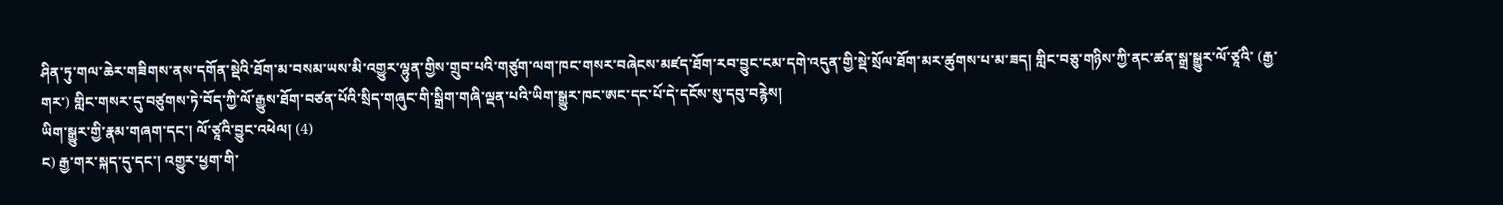ཤིན་ཏུ་གལ་ཆེར་གཟིགས་ནས་དགོན་སྡེའི་ཐོག་མ་བསམ་ཡས་མི་འགྱུར་ལྷུན་གྱིས་གྲུབ་པའི་གཙུག་ལག་ཁང་གསར་བཞེངས་མཛད་ཐོག་རབ་བྱུང་ངམ་དགེ་འདུན་གྱི་སྡེ་སྲོལ་ཐོག་མར་ཚུགས་པ་མ་ཟད། གླིང་བཅུ་གཉིས་ཀྱི་ནང་ཚན་སྒྲ་སྒྱུར་ལོ་ཙཱའི་ (རྒྱ་གར་) གླིང་གསར་དུ་བཙུགས་ཏེ་བོད་ཀྱི་ལོ་རྒྱུས་ཐོག་བཙན་པོའི་སྲིད་གཞུང་གི་སྒྲིག་གཞི་ལྡན་པའི་ཡིག་སྒྱུར་ཁང་ཨང་དང་པོ་དེ་དངོས་སུ་དབུ་བརྙེས།
ཡིག་སྒྱུར་གྱི་རྣམ་གཞག་དང་། ལོ་ཙཱའི་བྱུང་འཕེལ། (4)
ང) རྒྱ་གར་སྐད་དུ་དང་། འགྱུར་ཕྱག་གི་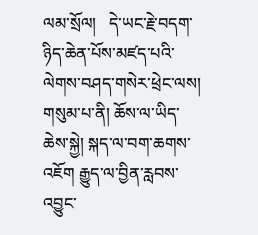ལམ་སྲོལ།   དེ་ཡང་རྗེ་བདག་ཉིད་ཆེན་པོས་མཛད་པའི་ལེགས་བཤད་གསེར་ཕྲེང་ལས། གསུམ་པ་ནི། ཆོས་ལ་ཡིད་ཆེས་སྐྱེ། སྐད་ལ་བག་ཆགས་འཇོག རྒྱུད་ལ་བྱིན་རླབས་འབྱུང་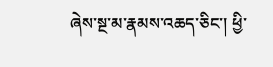ཞེས་སྔ་མ་རྣམས་འཆད་ཅིང་། ཕྱི་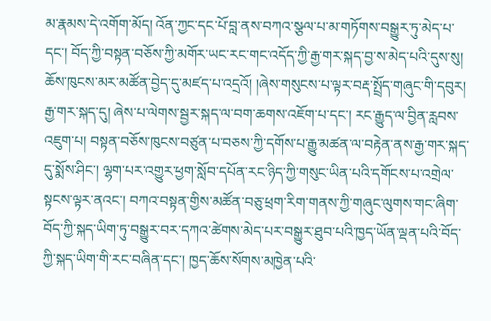མ་རྣམས་དེ་འགོག་མོད། འོན་ཀྱང་དང་པོ་བླ་ནས་བཀའ་སྩལ་པ་མ་གཏོགས་བསྒྱུར་ཏུ་མེད་པ་དང་། བོད་ཀྱི་བསྟན་བཅོས་ཀྱི་མགོར་ཡང་རང་གང་འདོད་ཀྱི་རྒྱ་གར་སྐད་བྱ་ས་མེད་པའི་དུས་སུ། ཆོས་ཁུངས་མར་མཚོན་བྱེད་དུ་མཛད་པ་འདྲའོ། །ཞེས་གསུངས་པ་ལྟར་བརྡ་སྤྲོད་གཞུང་གི་དབུར། རྒྱ་གར་སྐད་དུ། ཞེས་པ་ལེགས་སྦྱར་སྐད་ལ་བག་ཆགས་འཇོག་པ་དང་། རང་རྒྱུད་ལ་བྱིན་རླབས་འཇུག་པ། བསྟན་བཅོས་ཁུངས་བཙུན་པ་བཅས་ཀྱི་དགོས་པ་རྒྱུ་མཚན་ལ་བརྟེན་ནས་རྒྱ་གར་སྐད་དུ་སྨོས་ཤིང་། ལྷག་པར་འགྱུར་ཕྱག་སློབ་དཔོན་རང་ཉིད་ཀྱི་གསུང་ཡིན་པའི་དགོངས་པ་འགྲེལ་སྟངས་ལྟར་ནའང་། བཀའ་བསྟན་གྱིས་མཚོན་བཅུ་ཕྲག་རིག་གནས་ཀྱི་གཞུང་ལུགས་གང་ཞིག་བོད་ཀྱི་སྐད་ཡིག་ཏུ་བསྒྱུར་བར་དཀའ་ཚེགས་མེད་པར་བསྒྱུར་ཐུབ་པའི་ཁྱད་ཡོན་ལྡན་པའི་བོད་ཀྱི་སྐད་ཡིག་གི་རང་བཞིན་དང་། ཁྱད་ཆོས་སོགས་མཁྱེན་པའི་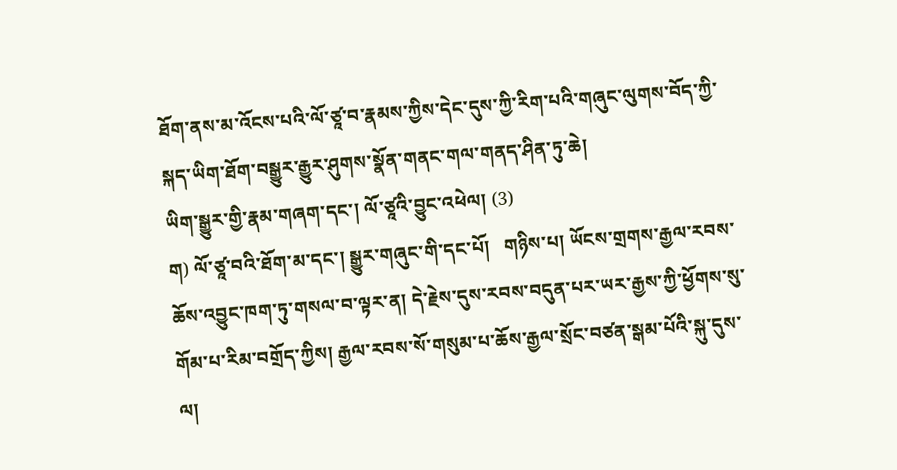ཐོག་ནས་མ་འོངས་པའི་ལོ་ཙཱ་བ་རྣམས་ཀྱིས་དེང་དུས་ཀྱི་རིག་པའི་གཞུང་ལུགས་བོད་ཀྱི་སྐད་ཡིག་ཐོག་བསྒྱུར་རྒྱུར་ཤུགས་སྣོན་གནང་གལ་གནད་ཤིན་ཏུ་ཆེ།
ཡིག་སྒྱུར་གྱི་རྣམ་གཞག་དང་། ལོ་ཙཱའི་བྱུང་འཕེལ། (3)
ག) ལོ་ཙཱ་བའི་ཐོག་མ་དང་། སྒྱུར་གཞུང་གི་དང་པོ།   གཉིས་པ། ཡོངས་གྲགས་རྒྱལ་རབས་ཆོས་འབྱུང་ཁག་ཏུ་གསལ་བ་ལྟར་ན། དེ་རྗེས་དུས་རབས་བདུན་པར་ཡར་རྒྱས་ཀྱི་ཕྱོགས་སུ་གོམ་པ་རིམ་བགྲོད་ཀྱིས། རྒྱལ་རབས་སོ་གསུམ་པ་ཆོས་རྒྱལ་སྲོང་བཙན་སྒམ་པོའི་སྐུ་དུས་ལ།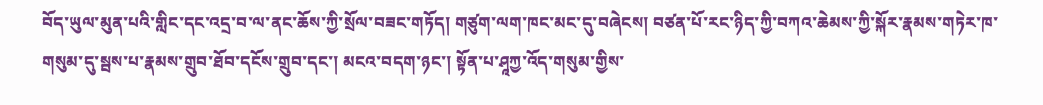བོད་ཡུལ་མུན་པའི་གླིང་དང་འདྲ་བ་ལ་ནང་ཆོས་ཀྱི་སྲོལ་བཟང་གཏོད། གཙུག་ལག་ཁང་མང་དུ་བཞེངས། བཙན་པོ་རང་ཉིད་ཀྱི་བཀའ་ཆེམས་ཀྱི་སྐོར་རྣམས་གཏེར་ཁ་གསུམ་དུ་སྦས་པ་རྣམས་གྲུབ་ཐོབ་དངོས་གྲུབ་དང་། མངའ་བདག་ཉང་། སྟོན་པ་ཤཱཀྱ་འོད་གསུམ་གྱིས་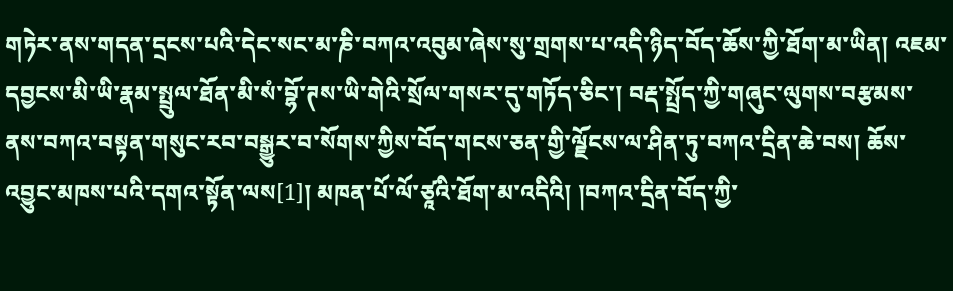གཏེར་ནས་གདན་དྲངས་པའི་དེང་སང་མ་ཎི་བཀའ་འབུམ་ཞེས་སུ་གྲགས་པ་འདི་ཉིད་བོད་ཆོས་ཀྱི་ཐོག་མ་ཡིན། འཇམ་དབྱངས་མི་ཡི་རྣམ་སྤྲུལ་ཐོན་མི་སཾ་བྷོ་ཊས་ཡི་གེའི་སྲོལ་གསར་དུ་གཏོད་ཅིང་། བརྡ་སྤྲོད་ཀྱི་གཞུང་ལུགས་བརྩམས་ནས་བཀའ་བསྟན་གསུང་རབ་བསྒྱུར་བ་སོགས་ཀྱིས་བོད་གངས་ཅན་གྱི་ལྗོངས་ལ་ཤིན་ཏུ་བཀའ་དྲིན་ཆེ་བས། ཆོས་འབྱུང་མཁས་པའི་དགའ་སྟོན་ལས[1]། མཁན་པོ་ལོ་ཙཱའི་ཐོག་མ་འདིའི། །བཀའ་དྲིན་བོད་ཀྱི་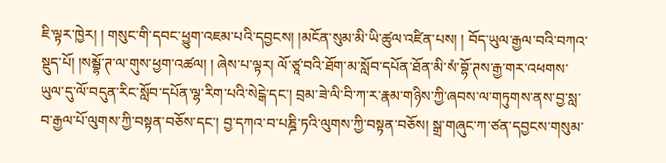ཇི་ལྟར་ཁྱེར། ། གསུང་གི་དབང་ཕྱུག་འཇམ་པའི་དབྱངས། །མངོན་སུམ་མི་ཡི་ཚུལ་འཛིན་པས། ། བོད་ཡུལ་རྒྱལ་བའི་བཀའ་སྡུད་པོ། །སམྦྷོ་ཊ་ལ་གུས་ཕྱག་འཚལ། ། ཞེས་པ་ལྟར། ལོ་ཙཱ་བའི་ཐོག་མ་སློབ་དཔོན་ཐོན་མི་སཾ་བྷོ་ཊས་རྒྱ་གར་འཕགས་ཡུལ་དུ་ལོ་བདུན་རིང་སློབ་དཔོན་ལྷ་རིག་པའི་སེངྒེ་དང་། བྲམ་ཟེ་ལི་བི་ཀ་ར་རྣམ་གཉིས་ཀྱི་ཞབས་ལ་གཏུགས་ནས་བྱ་སླ་བ་རྒྱལ་པོ་ལུགས་ཀྱི་བསྟན་བཅོས་དང་། བྱ་དཀའ་བ་པཎྜི་ཏའི་ལུགས་ཀྱི་བསྟན་བཅོས། སྒྲ་གཞུང་ཀ་ཙན་དབྱངས་གསུམ་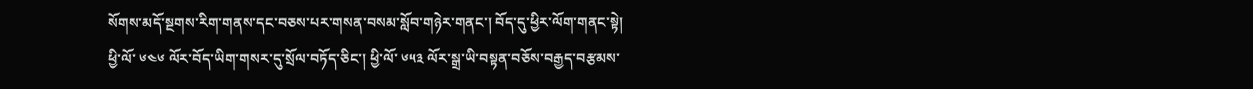སོགས་མདོ་སྔགས་རིག་གནས་དང་བཅས་པར་གསན་བསམ་སློབ་གཉེར་གནང་། བོད་དུ་ཕྱིར་ལོག་གནང་སྟེ། ཕྱི་ལོ་ ༦༤༦ ལོར་བོད་ཡིག་གསར་དུ་སྲོལ་བཏོད་ཅིང་། ཕྱི་ལོ་ ༦༥༣ ལོར་སྒྲ་ཡི་བསྟན་བཅོས་བརྒྱད་བརྩམས་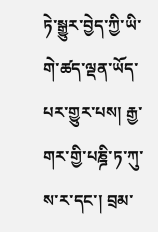ཏེ་སྒྱུར་བྱེད་ཀྱི་ཡི་གེ་ཚད་ལྡན་ཡོད་པར་གྱུར་པས། རྒྱ་གར་གྱི་པཎྜི་ཏ་ཀུ་ས་ར་དང་། བྲམ་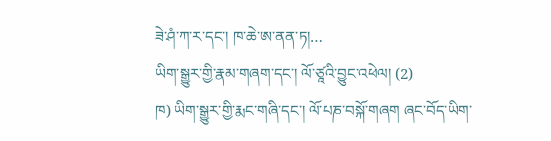ཟེ་ཤཾ་ཀ་ར་དང་། ཁ་ཆེ་ཨ་ནན་ཏ།…
ཡིག་སྒྱུར་གྱི་རྣམ་གཞག་དང་། ལོ་ཙཱའི་བྱུང་འཕེལ། (2)
ཁ) ཡིག་སྒྱུར་གྱི་རྨང་གཞི་དང་། ལོ་པཎ་བསྐོ་གཞག ཞང་བོད་ཡིག་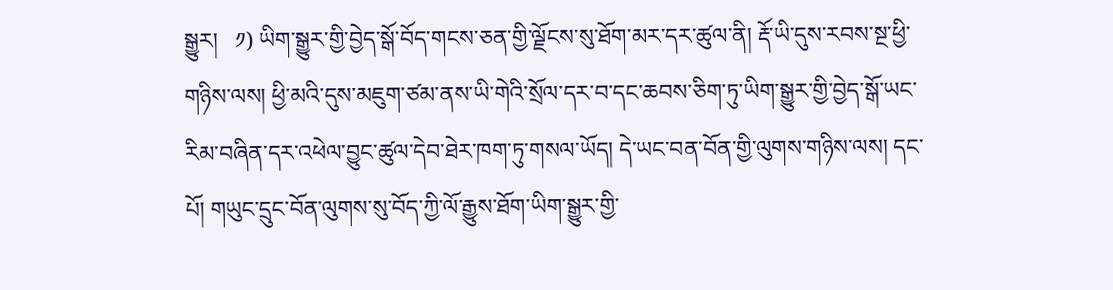སྒྱུར།   ༡) ཡིག་སྒྱུར་གྱི་བྱེད་སྒོ་བོད་གངས་ཅན་གྱི་ལྗོངས་སུ་ཐོག་མར་དར་ཚུལ་ནི། རྡོ་ཡི་དུས་རབས་སྔ་ཕྱི་གཉིས་ལས། ཕྱི་མའི་དུས་མཇུག་ཙམ་ནས་ཡི་གེའི་སྲོལ་དར་བ་དང་ཆབས་ཅིག་ཏུ་ཡིག་སྒྱུར་གྱི་བྱེད་སྒོ་ཡང་རིམ་བཞིན་དར་འཕེལ་བྱུང་ཚུལ་དེབ་ཐེར་ཁག་ཏུ་གསལ་ཡོད། དེ་ཡང་བན་བོན་གྱི་ལུགས་གཉིས་ལས། དང་པོ། གཡུང་དྲུང་བོན་ལུགས་སུ་བོད་ཀྱི་ལོ་རྒྱུས་ཐོག་ཡིག་སྒྱུར་གྱི་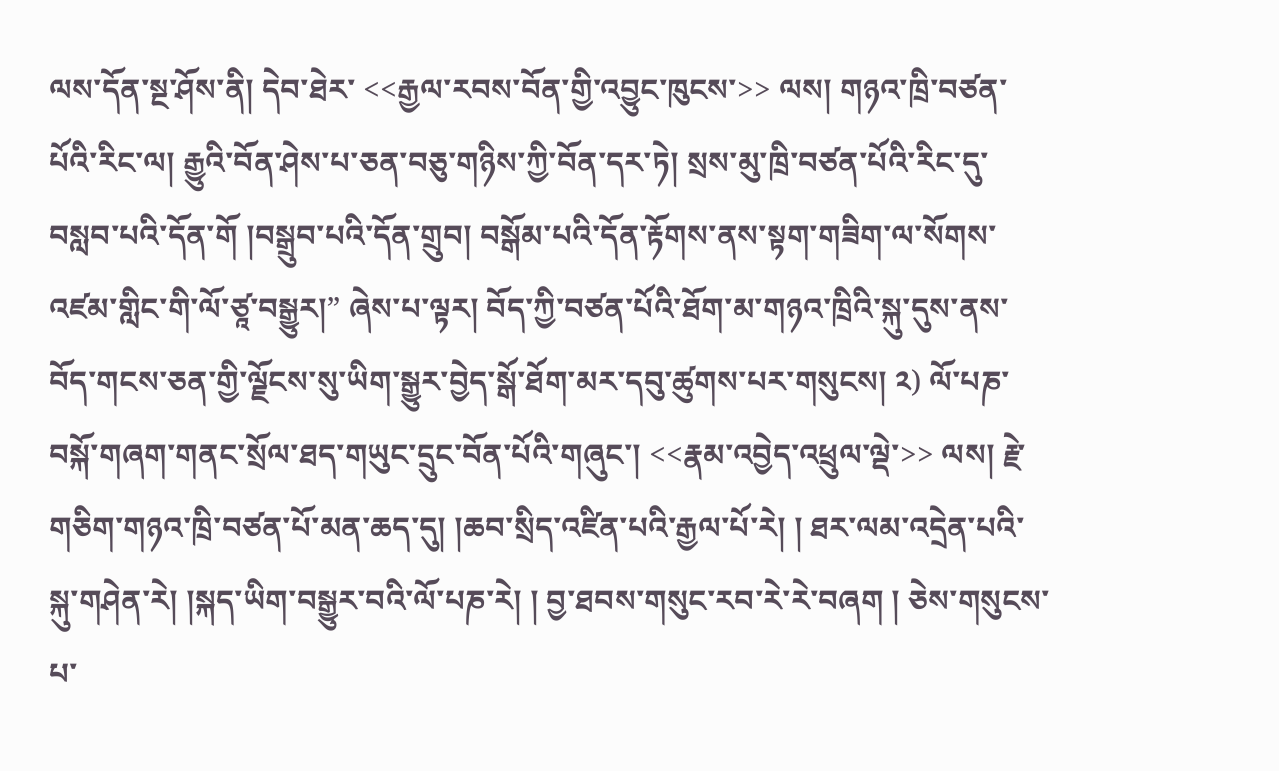ལས་དོན་སྔ་ཤོས་ནི། དེབ་ཐེར་ <<རྒྱལ་རབས་བོན་གྱི་འབྱུང་ཁུངས་>> ལས། གཉའ་ཁྲི་བཙན་པོའི་རིང་ལ། རྒྱུའི་བོན་ཤེས་པ་ཅན་བཅུ་གཉིས་ཀྱི་བོན་དར་ཏེ། སྲས་མུ་ཁྲི་བཙན་པོའི་རིང་དུ་བསླབ་པའི་དོན་གོ །བསྒྲུབ་པའི་དོན་གྲུབ། བསྒོམ་པའི་དོན་རྟོགས་ནས་སྟག་གཟིག་ལ་སོགས་འཛམ་གླིང་གི་ལོ་ཙཱ་བསྒྱུར།” ཞེས་པ་ལྟར། བོད་ཀྱི་བཙན་པོའི་ཐོག་མ་གཉའ་ཁྲིའི་སྐུ་དུས་ནས་བོད་གངས་ཅན་གྱི་ལྗོངས་སུ་ཡིག་སྒྱུར་བྱེད་སྒོ་ཐོག་མར་དབུ་ཚུགས་པར་གསུངས། ༢) ལོ་པཎ་བསྐོ་གཞག་གནང་སྲོལ་ཐད་གཡུང་དྲུང་བོན་པོའི་གཞུང་། <<རྣམ་འབྱེད་འཕྲུལ་ལྡེ་>> ལས། རྗེ་གཅིག་གཉའ་ཁྲི་བཙན་པོ་མན་ཆད་དུ། །ཆབ་སྲིད་འཛིན་པའི་རྒྱལ་པོ་རེ། ། ཐར་ལམ་འདྲེན་པའི་སྐུ་གཤེན་རེ། །སྐད་ཡིག་བསྒྱུར་བའི་ལོ་པཎ་རེ། ། བྱ་ཐབས་གསུང་རབ་རེ་རེ་བཞག ། ཅེས་གསུངས་པ་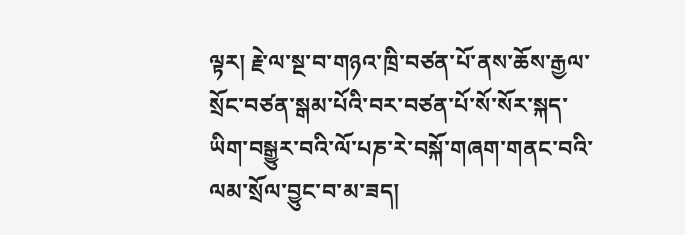ལྟར། རྗེ་ལ་སྔ་བ་གཉའ་ཁྲི་བཙན་པོ་ནས་ཆོས་རྒྱལ་སྲོང་བཙན་སྒམ་པོའི་བར་བཙན་པོ་སོ་སོར་སྐད་ཡིག་བསྒྱུར་བའི་ལོ་པཎ་རེ་བསྐོ་གཞག་གནང་བའི་ལམ་སྲོལ་བྱུང་བ་མ་ཟད།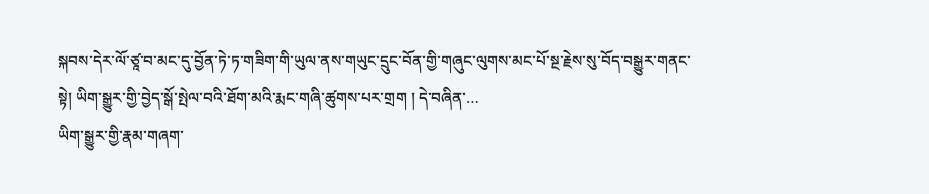སྐབས་དེར་ལོ་ཙཱ་བ་མང་དུ་བྱོན་ཏེ་ཏ་གཟིག་གི་ཡུལ་ནས་གཡུང་དྲུང་བོན་གྱི་གཞུང་ལུགས་མང་པོ་སྔ་རྗེས་སུ་བོད་བསྒྱུར་གནང་སྟེ། ཡིག་སྒྱུར་གྱི་བྱེད་སྒོ་སྤེལ་བའི་ཐོག་མའི་རྨང་གཞི་ཚུགས་པར་གྲག ། དེ་བཞིན་…
ཡིག་སྒྱུར་གྱི་རྣམ་གཞག་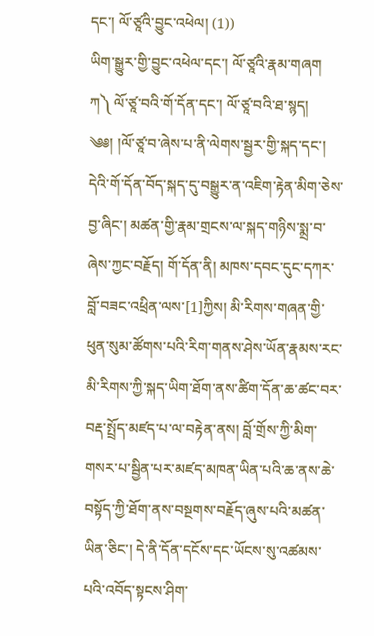དང་། ལོ་ཙཱའི་བྱུང་འཕེལ། (1))
ཡིག་སྒྱུར་གྱི་བྱུང་འཕེལ་དང་། ལོ་ཙཱའི་རྣམ་གཞག   ཀ༽ ལོ་ཙཱ་བའི་གོ་དོན་དང་། ལོ་ཙཱ་བའི་ཐ་སྙད།   ༄༅། །ལོ་ཙཱ་བ་ཞེས་པ་ནི་ལེགས་སྦྱར་གྱི་སྐད་དང་། དེའི་གོ་དོན་བོད་སྐད་དུ་བསྒྱུར་ན་འཇིག་རྟེན་མིག་ཅེས་བྱ་ཞིང་། མཚན་གྱི་རྣམ་གྲངས་ལ་སྐད་གཉིས་སྨྲ་བ་ཞེས་ཀྱང་བརྗོད། གོ་དོན་ནི། མཁས་དབང་དུང་དཀར་བློ་བཟང་འཕྲིན་ལས་[1]ཀྱིས། མི་རིགས་གཞན་གྱི་ཕུན་སུམ་ཚོགས་པའི་རིག་གནས་ཤེས་ཡོན་རྣམས་རང་མི་རིགས་ཀྱི་སྐད་ཡིག་ཐོག་ནས་ཚིག་དོན་ཆ་ཚང་བར་བརྡ་སྤྲོད་མཛད་པ་ལ་བརྟེན་ནས། བློ་གྲོས་ཀྱི་མིག་གསར་པ་སྦྱིན་པར་མཛད་མཁན་ཡིན་པའི་ཆ་ནས་ཆེ་བསྟོད་ཀྱི་ཐོག་ནས་བསྔགས་བརྗོད་ཞུས་པའི་མཚན་ཡིན་ཅིང་། དེ་ནི་དོན་དངོས་དང་ཡོངས་སུ་འཚམས་པའི་འབོད་སྟངས་ཤིག་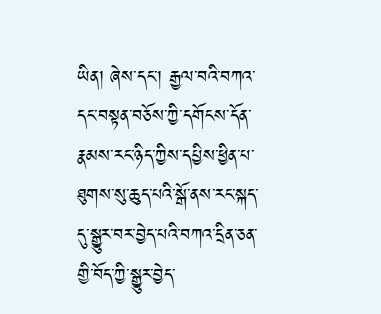ཡིན། ཞེས་དང་། རྒྱལ་བའི་བཀའ་དང་བསྟན་བཅོས་ཀྱི་དགོངས་དོན་རྣམས་རང་ཉིད་ཀྱིས་དཔྱིས་ཕྱིན་པ་ཐུགས་སུ་ཆུད་པའི་སྒོ་ནས་རང་སྐད་དུ་སྒྱུར་བར་བྱེད་པའི་བཀའ་དྲིན་ཅན་གྱི་བོད་ཀྱི་སྒྱུར་བྱེད་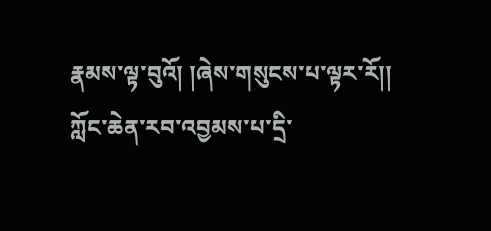རྣམས་ལྟ་བུའོ། །ཞེས་གསུངས་པ་ལྟར་རོ།།
ཀློང་ཆེན་རབ་འབྱམས་པ་དྲི་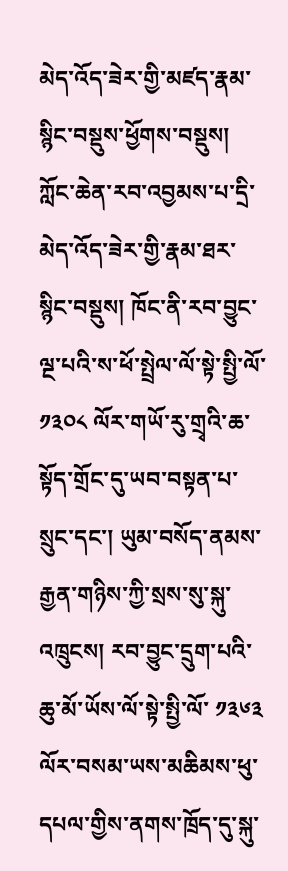མེད་འོད་ཟེར་གྱི་མཛད་རྣམ་སྙིང་བསྡུས་ཕྱོགས་བསྡུས།
ཀློང་ཆེན་རབ་འབྱམས་པ་དྲི་མེད་འོད་ཟེར་གྱི་རྣམ་ཐར་སྙིང་བསྡུས། ཁོང་ནི་རབ་བྱུང་ལྔ་པའི་ས་ཕོ་སྤྲེལ་ལོ་སྟེ་སྤྱི་ལོ་ ༡༣༠༨ ལོར་གཡོ་རུ་གྲྭའི་ཆ་སྟོད་གྲོང་དུ་ཡབ་བསྟན་པ་སྲུང་དང་། ཡུམ་བསོད་ནམས་རྒྱན་གཉིས་ཀྱི་སྲས་སུ་སྐུ་འཁྲུངས། རབ་བྱུང་དྲུག་པའི་ཆུ་མོ་ཡོས་ལོ་སྟེ་སྤྱི་ལོ་ ༡༣༦༣ ལོར་བསམ་ཡས་མཆིམས་ཕུ་དཔལ་གྱིས་ནགས་ཁྲོད་དུ་སྐུ་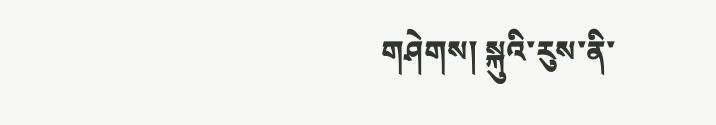གཤེགས། སྐུའི་རུས་ནི་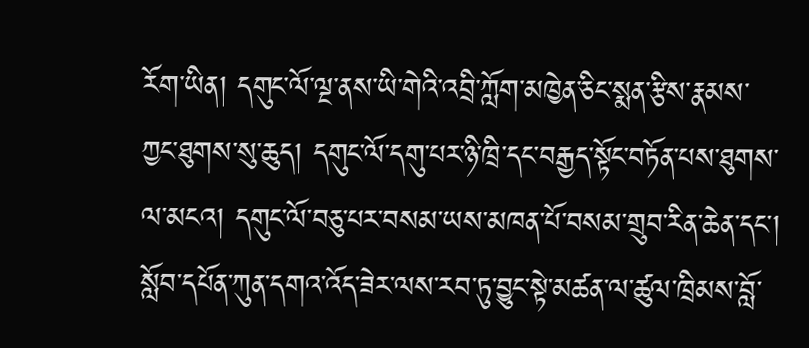རོག་ཡིན། དགུང་ལོ་ལྔ་ནས་ཡི་གེའི་འབྲི་ཀློག་མཁྱེན་ཅིང་སྨན་རྩིས་རྣམས་ཀྱང་ཐུགས་སུ་ཆུད། དགུང་ལོ་དགུ་པར་ཉི་ཁྲི་དང་བརྒྱད་སྟོང་བཏོན་པས་ཐུགས་ལ་མངའ། དགུང་ལོ་བཅུ་པར་བསམ་ཡས་མཁན་པོ་བསམ་གྲུབ་རིན་ཆེན་དང་། སློབ་དཔོན་ཀུན་དགའ་འོད་ཟེར་ལས་རབ་ཏུ་བྱུང་སྟེ་མཚན་ལ་ཚུལ་ཁྲིམས་བློ་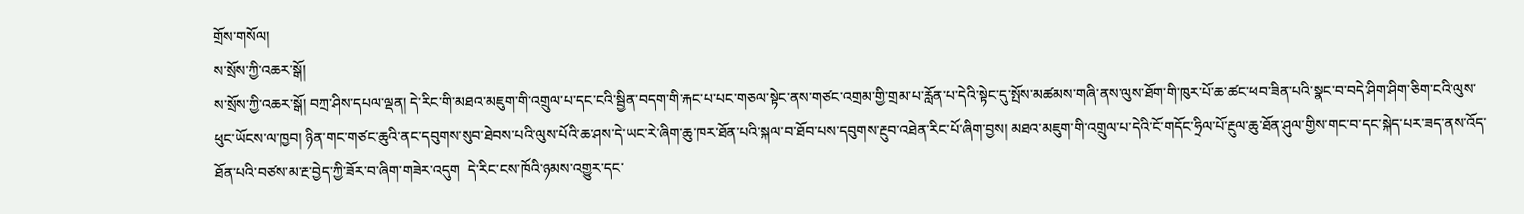གྲོས་གསོལ།
ས་སྲོས་ཀྱི་འཆར་སྒོ།
ས་སྲོས་ཀྱི་འཆར་སྒོ། བཀྲ་ཤིས་དཔལ་ལྡན། དེ་རིང་གི་མཐའ་མཇུག་གི་འགྲུལ་པ་དང་ངའི་སྦྱིན་བདག་གི་རྐང་པ་པང་གཅལ་སྟེང་ནས་གཙང་འགྲམ་གྱི་གྲམ་པ་རློན་པ་དེའི་སྟེང་དུ་སྤོས་མཚམས་གཞི་ནས་ལུས་ཐོག་གི་ཁུར་པོ་ཆ་ཚང་ཕབ་ཟིན་པའི་སྣང་བ་བདེ་ཤིག་ཤིག་ཅིག་ངའི་ལུས་ཕུང་ཡོངས་ལ་ཁྱབ། ཉིན་གང་གཙང་ཆུའི་ནང་དབུགས་སུབ་ཐེབས་པའི་ལུས་པོའི་ཆ་ཤས་དེ་ཡང་རེ་ཞིག་ཆུ་ཁར་ཐོན་པའི་སྐལ་བ་ཐོབ་པས་དབུགས་རྔུབ་འཐེན་རིང་པོ་ཞིག་བྱས། མཐའ་མཇུག་གི་འགྲུལ་པ་དེའི་ངོ་གདོང་ཧྲིལ་པོ་རྔུལ་ཆུ་ཐོན་ཤུལ་གྱིས་གང་བ་དང་སྐེད་པར་ཟད་ནས་འོད་ཐོན་པའི་བཙས་མ་རྔ་བྱེད་ཀྱི་ཟོར་བ་ཞིག་གཟེར་འདུག  དེ་རིང་ངས་ཁོའི་ཉམས་འགྱུར་དང་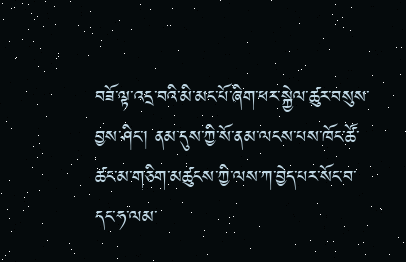བཟོ་ལྟ་འདྲ་བའི་མི་མང་པོ་ཞིག་ཕར་སྐྱེལ་ཚུར་བསུས་བྱས་ཤིང་། ནམ་དུས་ཀྱི་སོ་ནམ་ལངས་པས་ཁོང་ཚོ་ཚང་མ་གཅིག་མཚུངས་ཀྱི་ལས་ཀ་བྱེད་པར་སོང་བ་དང་ཧ་ལམ་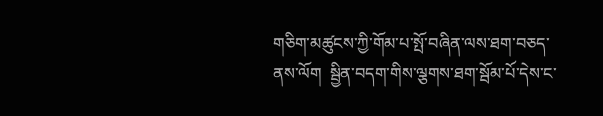གཅིག་མཚུངས་ཀྱི་གོམ་པ་སྤོ་བཞིན་ལས་ཐག་བཅད་ནས་ལོག  སྦྱིན་བདག་གིས་ལྕགས་ཐག་སྦོམ་པོ་དེས་ང་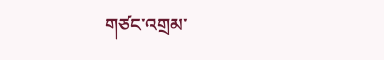གཙང་འགྲམ་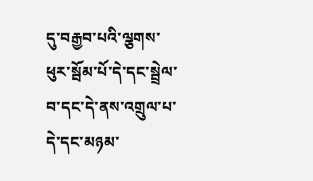དུ་བརྒྱབ་པའི་ལྕགས་ཕུར་སྦོམ་པོ་དེ་དང་སྦྲེལ་བ་དང་དེ་ནས་འགྲུལ་པ་དེ་དང་མཉམ་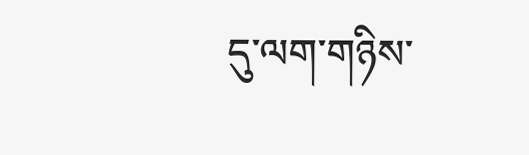དུ་ལག་གཉིས་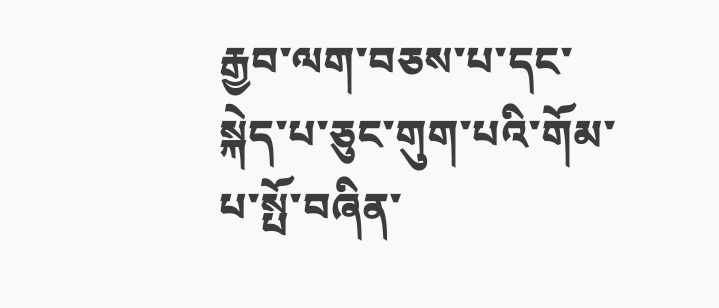རྒྱབ་ལག་བཅས་པ་དང་སྐེད་པ་ཅུང་གུག་པའི་གོམ་པ་སྤོ་བཞིན་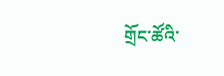གྲོང་ཚོའི་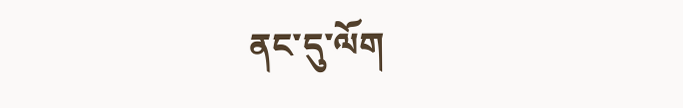ནང་དུ་ལོག